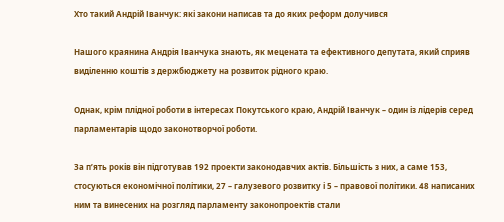Хто такий Андрій Іванчук: які закони написав та до яких реформ долучився

Нашого краянина Андрія Іванчука знають, як мецената та ефективного депутата, який сприяв виділенню коштів з держбюджету на розвиток рідного краю.

Однак, крім плідної роботи в інтересах Покутського краю, Андрій Іванчук – один із лідерів серед парламентарів щодо законотворчої роботи.

За п’ять років він підготував 192 проекти законодавчих актів. Більшість з них, а саме 153, стосуються економічної політики, 27 – галузевого розвитку і 5 – правової політики. 48 написаних ним та винесених на розгляд парламенту законопроектів стали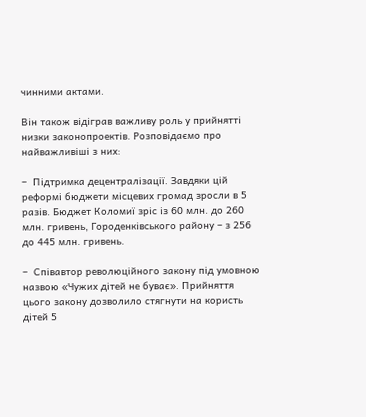чинними актами.

Він також відіграв важливу роль у прийнятті низки законопроектів. Розповідаємо про найважливіші з них:

–  Підтримка децентралізації. Завдяки цій реформі бюджети місцевих громад зросли в 5 разів. Бюджет Коломиї зріс із 60 млн. до 260 млн. гривень, Городенківського району – з 256 до 445 млн. гривень.

–  Співавтор революційного закону під умовною назвою «Чужих дітей не буває». Прийняття цього закону дозволило стягнути на користь дітей 5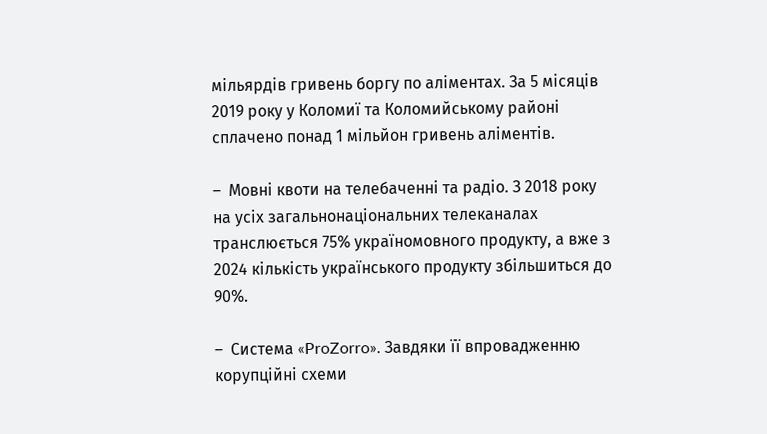мільярдів гривень боргу по аліментах. За 5 місяців 2019 року у Коломиї та Коломийському районі сплачено понад 1 мільйон гривень аліментів.

–  Мовні квоти на телебаченні та радіо. З 2018 року на усіх загальнонаціональних телеканалах транслюється 75% україномовного продукту, а вже з 2024 кількість українського продукту збільшиться до 90%.

–  Система «ProZorro». Завдяки її впровадженню корупційні схеми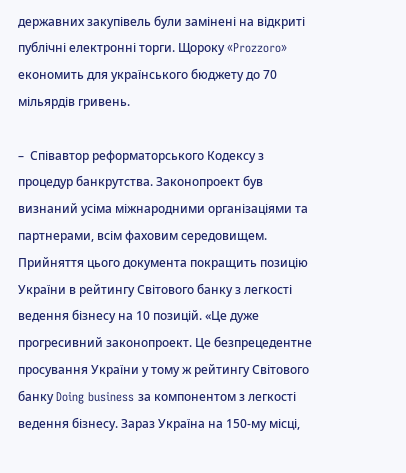державних закупівель були замінені на відкриті публічні електронні торги. Щороку «Prozzoro» економить для українського бюджету до 70 мільярдів гривень.

–  Співавтор реформаторського Кодексу з процедур банкрутства. Законопроект був визнаний усіма міжнародними організаціями та партнерами, всім фаховим середовищем. Прийняття цього документа покращить позицію України в рейтингу Світового банку з легкості ведення бізнесу на 10 позицій. «Це дуже прогресивний законопроект. Це безпрецедентне просування України у тому ж рейтингу Світового банку Doing business за компонентом з легкості ведення бізнесу. Зараз Україна на 150-му місці,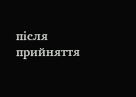після прийняття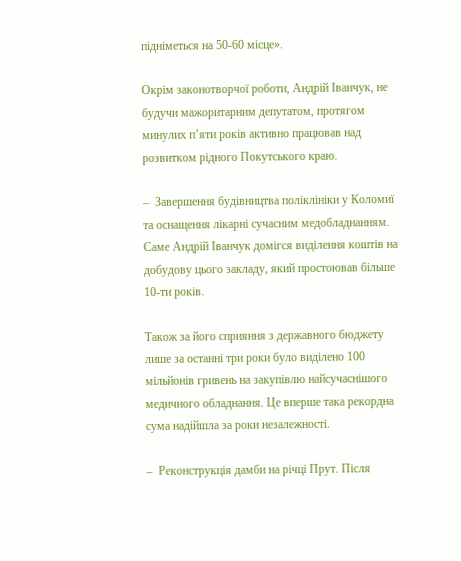підніметься на 50-60 місце».

Окрім законотворчої роботи, Андрій Іванчук, не будучи мажоритарним депутатом, протягом минулих п’яти років активно працював над розвитком рідного Покутського краю.

–  Завершення будівництва поліклініки у Коломиї та оснащення лікарні сучасним медобладнанням. Саме Андрій Іванчук домігся виділення коштів на добудову цього закладу, який простоював більше 10-ти років.

Також за його сприяння з державного бюджету лише за останні три роки було виділено 100 мільйонів гривень на закупівлю найсучаснішого медичного обладнання. Це вперше така рекордна сума надійшла за роки незалежності.

–  Реконструкція дамби на річці Прут. Після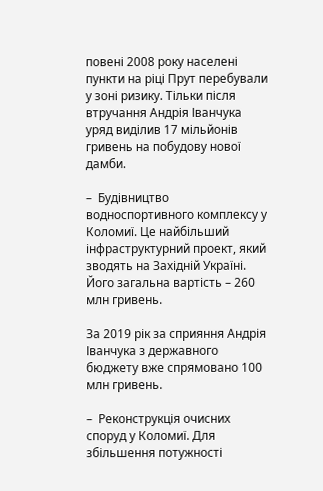повені 2008 року населені пункти на ріці Прут перебували у зоні ризику. Тільки після втручання Андрія Іванчука уряд виділив 17 мільйонів гривень на побудову нової дамби.

–  Будівництво водноспортивного комплексу у Коломиї. Це найбільший інфраструктурний проект, який зводять на Західній Україні. Його загальна вартість – 260 млн гривень.

За 2019 рік за сприяння Андрія Іванчука з державного бюджету вже спрямовано 100 млн гривень.

–  Реконструкція очисних споруд у Коломиї. Для збільшення потужності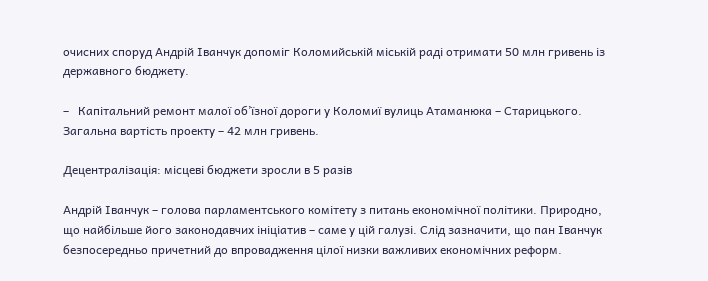очисних споруд Андрій Іванчук допоміг Коломийській міській раді отримати 50 млн гривень із державного бюджету.

–   Капітальний ремонт малої об’їзної дороги у Коломиї вулиць Атаманюка – Старицького. Загальна вартість проекту – 42 млн гривень.

Децентралізація: місцеві бюджети зросли в 5 разів

Андрій Іванчук – голова парламентського комітету з питань економічної політики. Природно, що найбільше його законодавчих ініціатив – саме у цій галузі. Слід зазначити, що пан Іванчук безпосередньо причетний до впровадження цілої низки важливих економічних реформ.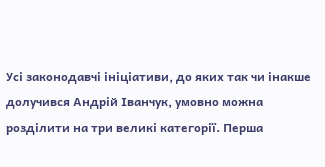Усі законодавчі ініціативи, до яких так чи інакше долучився Андрій Іванчук, умовно можна розділити на три великі категорії. Перша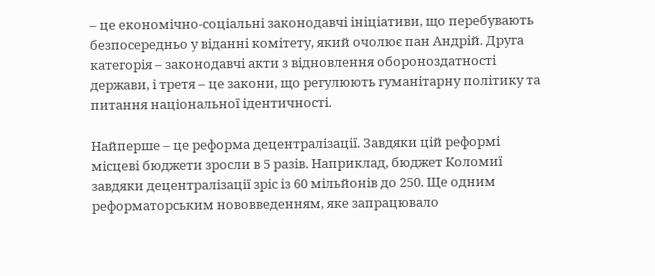– це економічно-соціальні законодавчі ініціативи, що перебувають безпосередньо у віданні комітету, який очолює пан Андрій. Друга категорія – законодавчі акти з відновлення обороноздатності держави, і третя – це закони, що регулюють гуманітарну політику та питання національної ідентичності.

Найперше – це реформа децентралізації. Завдяки цій реформі місцеві бюджети зросли в 5 разів. Наприклад, бюджет Коломиї завдяки децентралізації зріс із 60 мільйонів до 250. Ще одним реформаторським нововведенням, яке запрацювало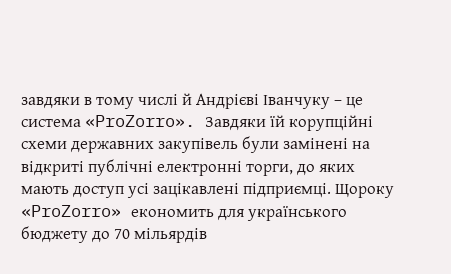завдяки в тому числі й Андрієві Іванчуку – це система «ProZorro». Завдяки їй корупційні схеми державних закупівель були замінені на відкриті публічні електронні торги, до яких мають доступ усі зацікавлені підприємці. Щороку «ProZorro» економить для українського бюджету до 70 мільярдів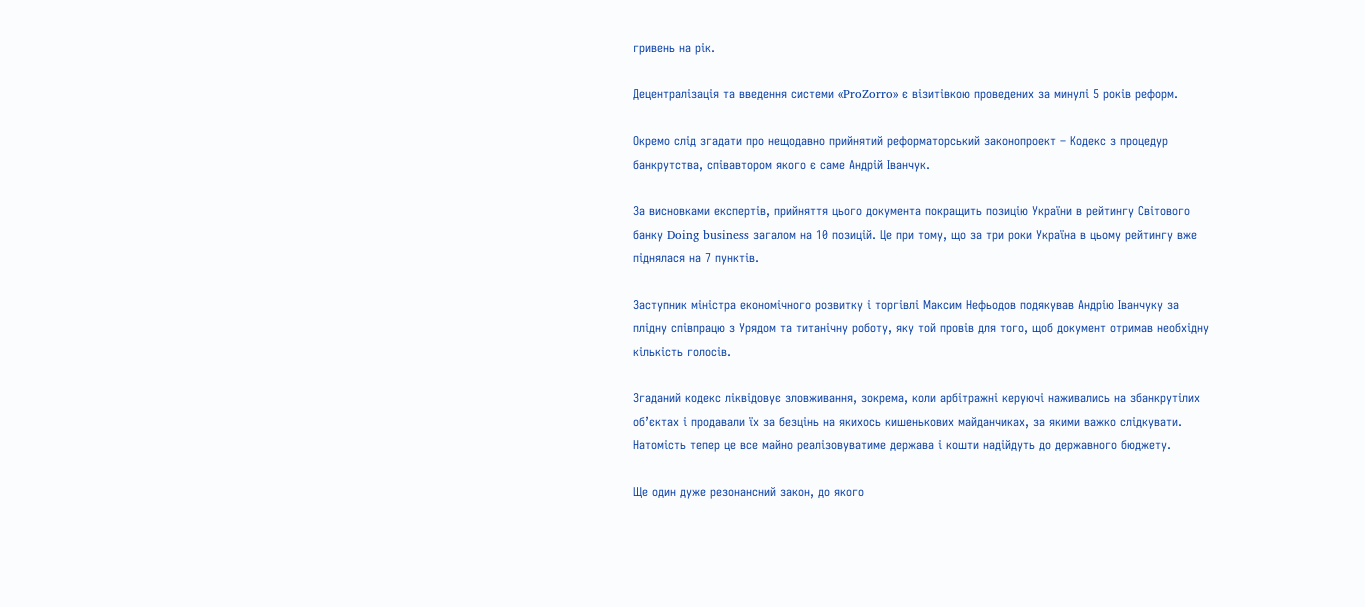гривень на рік.

Децентралізація та введення системи «ProZorro» є візитівкою проведених за минулі 5 років реформ.

Окремо слід згадати про нещодавно прийнятий реформаторський законопроект – Кодекс з процедур банкрутства, співавтором якого є саме Андрій Іванчук.

За висновками експертів, прийняття цього документа покращить позицію України в рейтингу Світового банку Doing business загалом на 10 позицій. Це при тому, що за три роки Україна в цьому рейтингу вже піднялася на 7 пунктів.

Заступник міністра економічного розвитку і торгівлі Максим Нефьодов подякував Андрію Іванчуку за плідну співпрацю з Урядом та титанічну роботу, яку той провів для того, щоб документ отримав необхідну кількість голосів.

Згаданий кодекс ліквідовує зловживання, зокрема, коли арбітражні керуючі наживались на збанкрутілих об’єктах і продавали їх за безцінь на якихось кишенькових майданчиках, за якими важко слідкувати. Натомість тепер це все майно реалізовуватиме держава і кошти надійдуть до державного бюджету.

Ще один дуже резонансний закон, до якого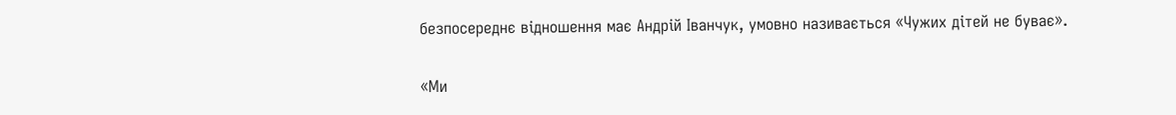безпосереднє відношення має Андрій Іванчук, умовно називається «Чужих дітей не буває».

«Ми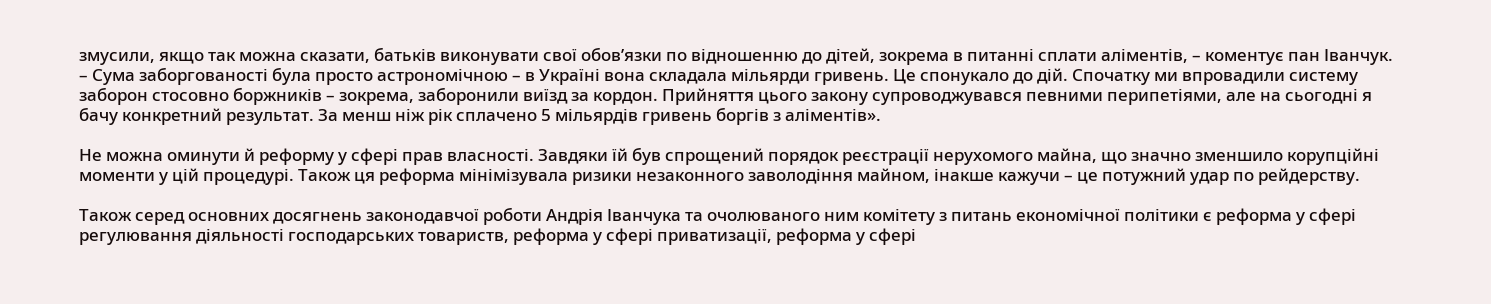змусили, якщо так можна сказати, батьків виконувати свої обов’язки по відношенню до дітей, зокрема в питанні сплати аліментів, – коментує пан Іванчук. – Сума заборгованості була просто астрономічною – в Україні вона складала мільярди гривень. Це спонукало до дій. Спочатку ми впровадили систему заборон стосовно боржників – зокрема, заборонили виїзд за кордон. Прийняття цього закону супроводжувався певними перипетіями, але на сьогодні я бачу конкретний результат. За менш ніж рік сплачено 5 мільярдів гривень боргів з аліментів».

Не можна оминути й реформу у сфері прав власності. Завдяки їй був спрощений порядок реєстрації нерухомого майна, що значно зменшило корупційні моменти у цій процедурі. Також ця реформа мінімізувала ризики незаконного заволодіння майном, інакше кажучи – це потужний удар по рейдерству.

Також серед основних досягнень законодавчої роботи Андрія Іванчука та очолюваного ним комітету з питань економічної політики є реформа у сфері регулювання діяльності господарських товариств, реформа у сфері приватизації, реформа у сфері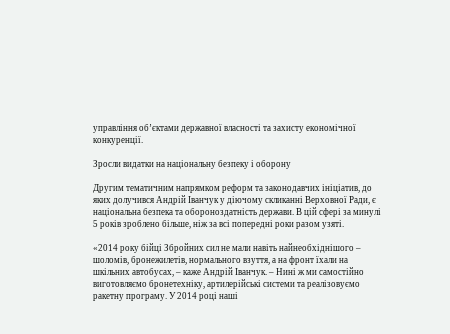управління об’єктами державної власності та захисту економічної конкуренції.

Зросли видатки на національну безпеку і оборону

Другим тематичним напрямком реформ та законодавчих ініціатив, до яких долучився Андрій Іванчук у діючому скликанні Верховної Ради, є національна безпека та обороноздатність держави. В цій сфері за минулі 5 років зроблено більше, ніж за всі попередні роки разом узяті.

«2014 року бійці Збройних сил не мали навіть найнеобхіднішого – шоломів, бронежилетів, нормального взуття, а на фронт їхали на шкільних автобусах, – каже Андрій Іванчук. – Нині ж ми самостійно виготовляємо бронетехніку, артилерійські системи та реалізовуємо ракетну програму. У 2014 році наші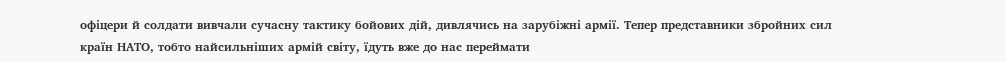офіцери й солдати вивчали сучасну тактику бойових дій, дивлячись на зарубіжні армії. Тепер представники збройних сил країн НАТО, тобто найсильніших армій світу, їдуть вже до нас переймати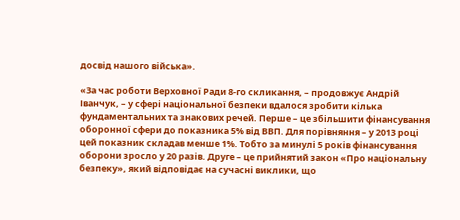досвід нашого війська».

«За час роботи Верховної Ради 8-го скликання, – продовжує Андрій Іванчук, – у сфері національної безпеки вдалося зробити кілька фундаментальних та знакових речей. Перше – це збільшити фінансування оборонної сфери до показника 5% від ВВП. Для порівняння – у 2013 році цей показник складав менше 1%. Тобто за минулі 5 років фінансування оборони зросло у 20 разів. Друге – це прийнятий закон «Про національну безпеку», який відповідає на сучасні виклики, що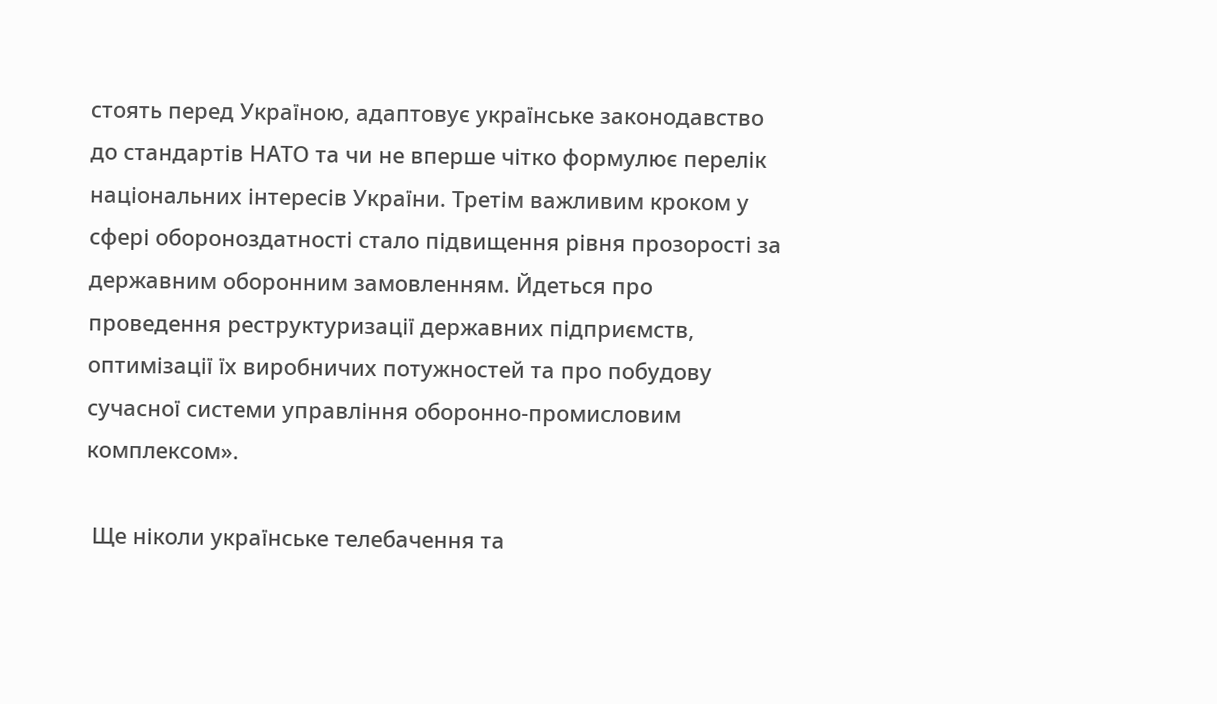стоять перед Україною, адаптовує українське законодавство до стандартів НАТО та чи не вперше чітко формулює перелік національних інтересів України. Третім важливим кроком у сфері обороноздатності стало підвищення рівня прозорості за державним оборонним замовленням. Йдеться про проведення реструктуризації державних підприємств, оптимізації їх виробничих потужностей та про побудову сучасної системи управління оборонно-промисловим комплексом».

 Ще ніколи українське телебачення та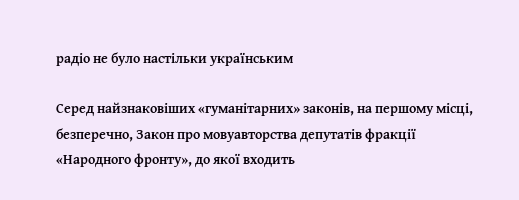радіо не було настільки українським

Серед найзнаковіших «гуманітарних» законів, на першому місці, безперечно, Закон про мовуавторства депутатів фракції «Народного фронту», до якої входить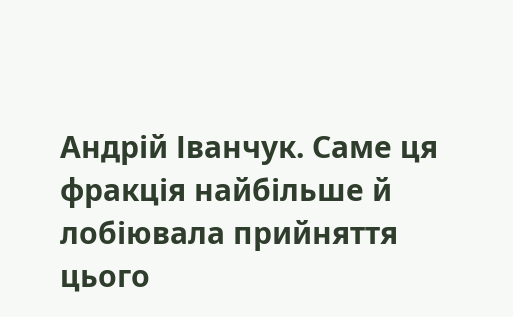Андрій Іванчук. Саме ця фракція найбільше й лобіювала прийняття цього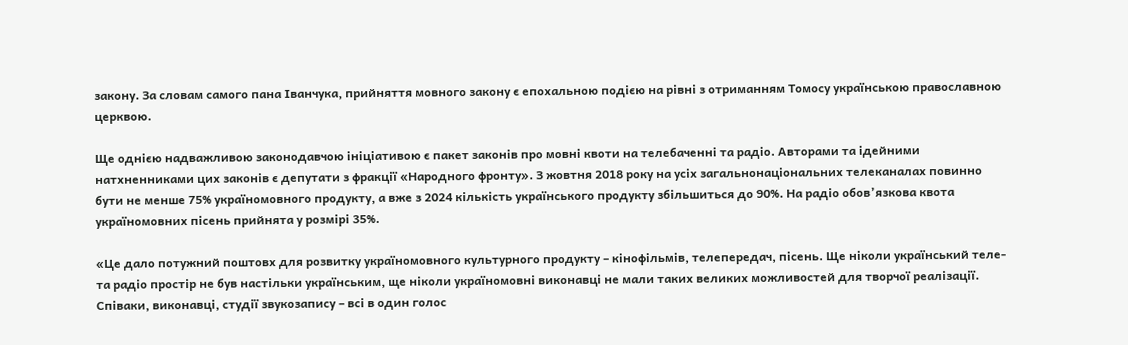закону. За словам самого пана Іванчука, прийняття мовного закону є епохальною подією на рівні з отриманням Томосу українською православною церквою.

Ще однією надважливою законодавчою ініціативою є пакет законів про мовні квоти на телебаченні та радіо. Авторами та ідейними натхненниками цих законів є депутати з фракції «Народного фронту». З жовтня 2018 року на усіх загальнонаціональних телеканалах повинно бути не менше 75% україномовного продукту, а вже з 2024 кількість українського продукту збільшиться до 90%. На радіо обов’язкова квота україномовних пісень прийнята у розмірі 35%.

«Це дало потужний поштовх для розвитку україномовного культурного продукту – кінофільмів, телепередач, пісень. Ще ніколи український теле- та радіо простір не був настільки українським, ще ніколи україномовні виконавці не мали таких великих можливостей для творчої реалізації. Співаки, виконавці, студії звукозапису – всі в один голос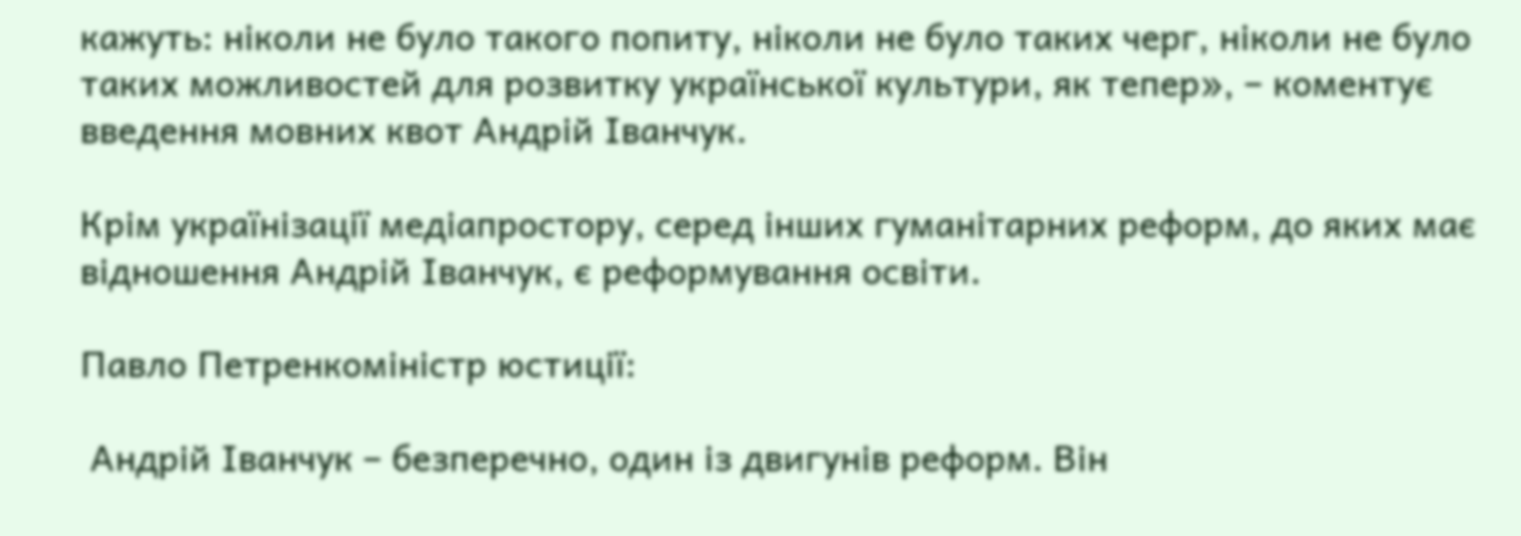кажуть: ніколи не було такого попиту, ніколи не було таких черг, ніколи не було таких можливостей для розвитку української культури, як тепер», – коментує введення мовних квот Андрій Іванчук.

Крім українізації медіапростору, серед інших гуманітарних реформ, до яких має відношення Андрій Іванчук, є реформування освіти.

Павло Петренкоміністр юстиції:

 Андрій Іванчук – безперечно, один із двигунів реформ. Він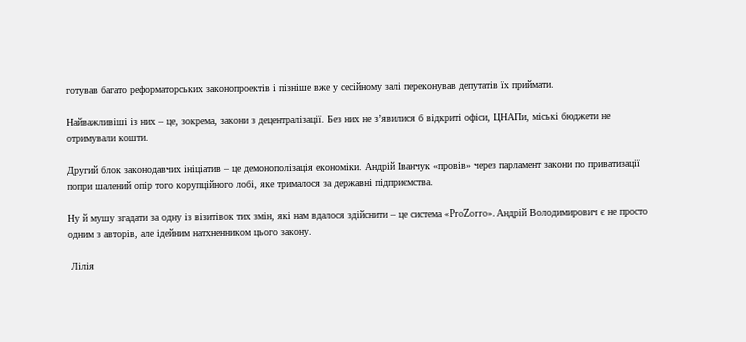готував багато реформаторських законопроектів і пізніше вже у сесійному залі переконував депутатів їх приймати.

Найважливіші із них – це, зокрема, закони з децентралізації. Без них не з’явилися б відкриті офіси, ЦНАПи, міські бюджети не отримували кошти.

Другий блок законодавчих ініціатив – це демонополізація економіки. Андрій Іванчук «провів» через парламент закони по приватизації попри шалений опір того корупційного лобі, яке трималося за державні підприємства.

Ну й мушу згадати за одну із візитівок тих змін, які нам вдалося здійснити – це система «ProZorro». Андрій Володимирович є не просто одним з авторів, але ідейним натхненником цього закону.

 Лілія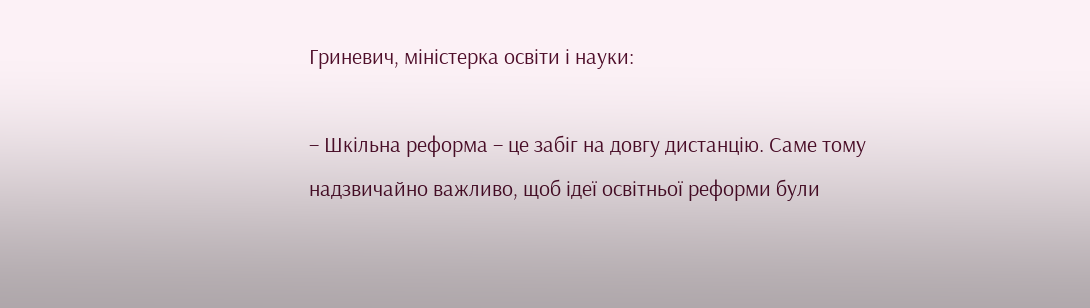Гриневич, міністерка освіти і науки:

– Шкільна реформа – це забіг на довгу дистанцію. Саме тому надзвичайно важливо, щоб ідеї освітньої реформи були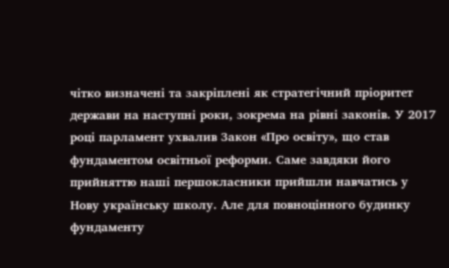чітко визначені та закріплені як стратегічний пріоритет держави на наступні роки, зокрема на рівні законів. У 2017 році парламент ухвалив Закон «Про освіту», що став фундаментом освітньої реформи. Саме завдяки його прийняттю наші першокласники прийшли навчатись у Нову українську школу. Але для повноцінного будинку фундаменту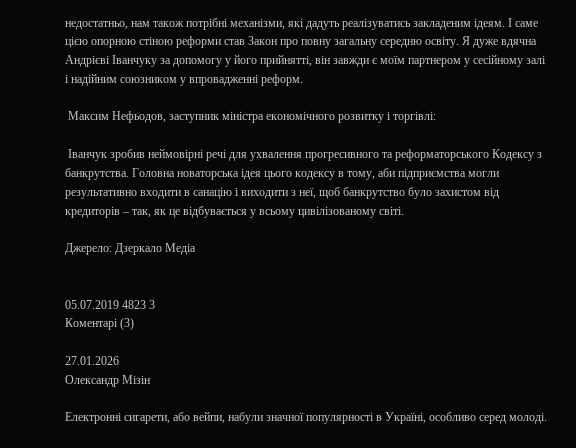недостатньо, нам також потрібні механізми, які дадуть реалізуватись закладеним ідеям. І саме цією опорною стіною реформи став Закон про повну загальну середню освіту. Я дуже вдячна Андрієві Іванчуку за допомогу у його прийнятті, він завжди є моїм партнером у сесійному залі і надійним союзником у впровадженні реформ.

 Максим Нефьодов, заступник міністра економічного розвитку і торгівлі:

 Іванчук зробив неймовірні речі для ухвалення прогресивного та реформаторського Кодексу з банкрутства. Головна новаторська ідея цього кодексу в тому, аби підприємства могли результативно входити в санацію і виходити з неї, щоб банкрутство було захистом від кредиторів – так, як це відбувається у всьому цивілізованому світі.

Джерело: Дзеркало Медіа


05.07.2019 4823 3
Коментарі (3)

27.01.2026
Олександр Мізін

Електронні сигарети, або вейпи, набули значної популярності в Україні, особливо серед молоді.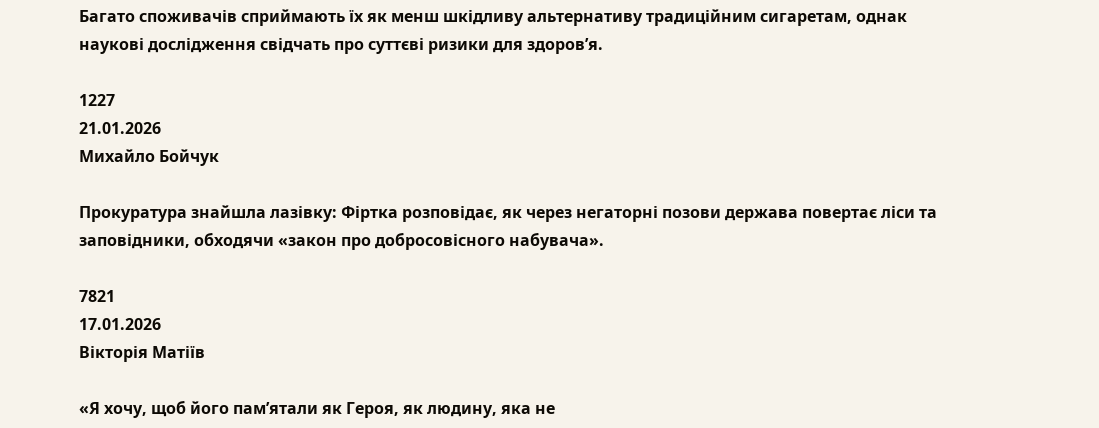Багато споживачів сприймають їх як менш шкідливу альтернативу традиційним сигаретам, однак наукові дослідження свідчать про суттєві ризики для здоров’я.

1227
21.01.2026
Михайло Бойчук

Прокуратура знайшла лазівку: Фіртка розповідає, як через негаторні позови держава повертає ліси та заповідники, обходячи «закон про добросовісного набувача».

7821
17.01.2026
Вікторія Матіїв

«Я хочу, щоб його пам’ятали як Героя, як людину, яка не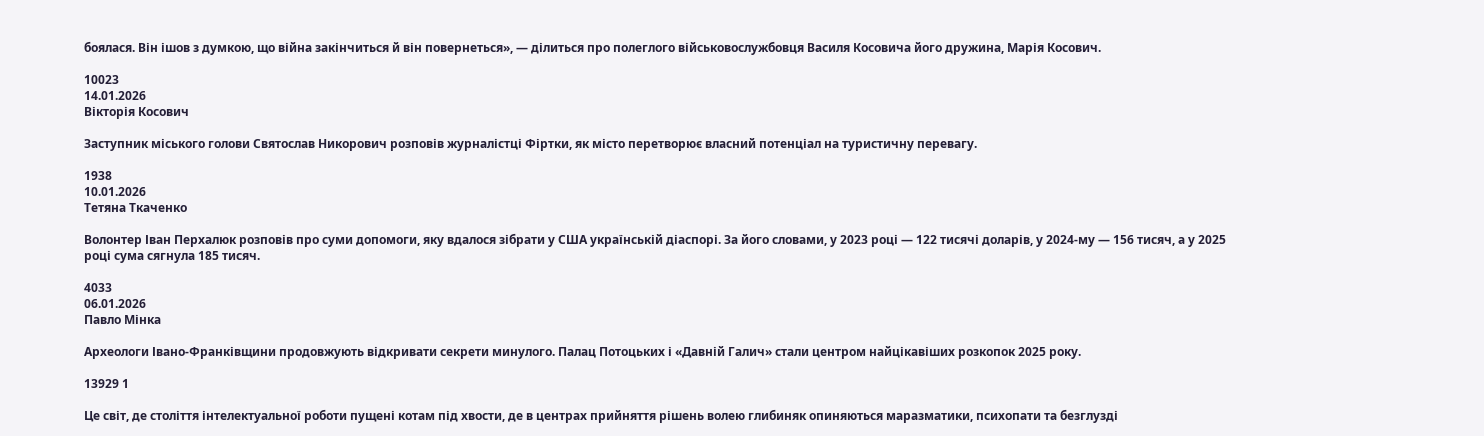боялася. Він ішов з думкою, що війна закінчиться й він повернеться», — ділиться про полеглого військовослужбовця Василя Косовича його дружина, Марія Косович.

10023
14.01.2026
Вікторія Косович

Заступник міського голови Святослав Никорович розповів журналістці Фіртки, як місто перетворює власний потенціал на туристичну перевагу.

1938
10.01.2026
Тетяна Ткаченко

Волонтер Іван Перхалюк розповів про суми допомоги, яку вдалося зібрати у США українській діаспорі. За його словами, у 2023 році — 122 тисячі доларів, у 2024-му — 156 тисяч, а у 2025 році сума сягнула 185 тисяч.

4033
06.01.2026
Павло Мінка

Археологи Івано-Франківщини продовжують відкривати секрети минулого. Палац Потоцьких і «Давній Галич» стали центром найцікавіших розкопок 2025 року.

13929 1

Це світ, де століття інтелектуальної роботи пущені котам під хвости, де в центрах прийняття рішень волею глибиняк опиняються маразматики, психопати та безглузді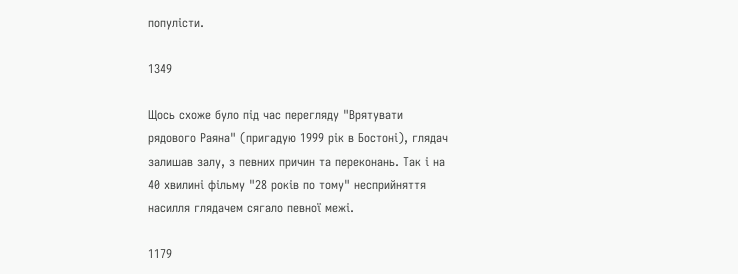популісти.

1349

Щось схоже було під час перегляду "Врятувати рядового Раяна" (пригадую 1999 рік в Бостоні), глядач залишав залу, з певних причин та переконань. Так і на 40 хвилині фільму "28 років по тому" несприйняття насилля глядачем сягало певної межі.

1179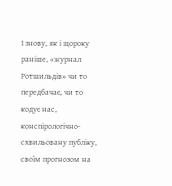І знову, як і щороку раніше, «журнал Ротшильдів» чи то передбачає, чи то кодує нас, конспірологічно-схвильовану публіку, своїм прогнозом на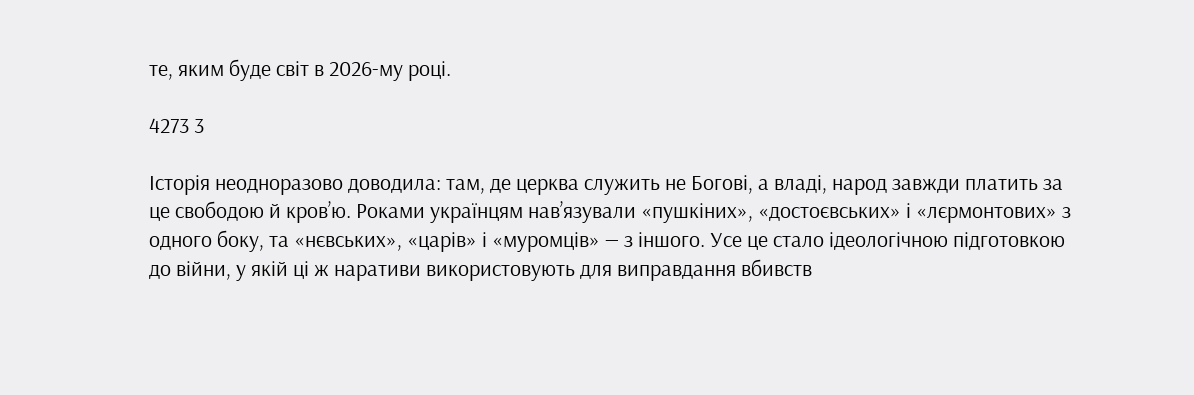те, яким буде світ в 2026-му році.

4273 3

Історія неодноразово доводила: там, де церква служить не Богові, а владі, народ завжди платить за це свободою й кров’ю. Роками українцям нав’язували «пушкіних», «достоєвських» і «лєрмонтових» з одного боку, та «нєвських», «царів» і «муромців» — з іншого. Усе це стало ідеологічною підготовкою до війни, у якій ці ж наративи використовують для виправдання вбивств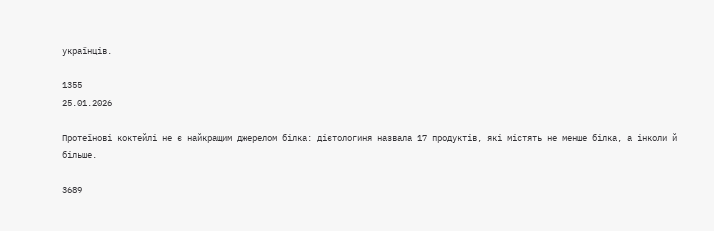українців.

1355
25.01.2026

Протеїнові коктейлі не є найкращим джерелом білка: дієтологиня назвала 17 продуктів, які містять не менше білка, а інколи й більше.

3689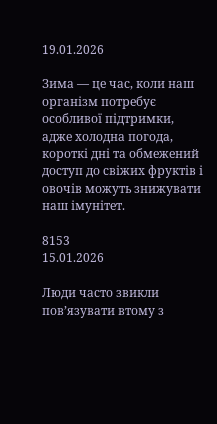19.01.2026

Зима — це час, коли наш організм потребує особливої підтримки, адже холодна погода, короткі дні та обмежений доступ до свіжих фруктів і овочів можуть знижувати наш імунітет.

8153
15.01.2026

Люди часто звикли пов’язувати втому з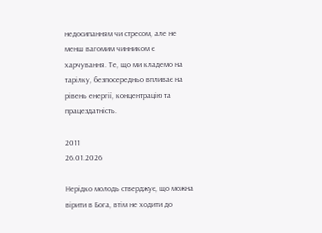недосипанням чи стресом, але не менш вагомим чинником є харчування. Те, що ми кладемо на тарілку, безпосередньо впливає на рівень енергії, концентрацію та працездатність.

2011
26.01.2026

Нерідко молодь стверджує, що можна вірити в Бога, втім не ходити до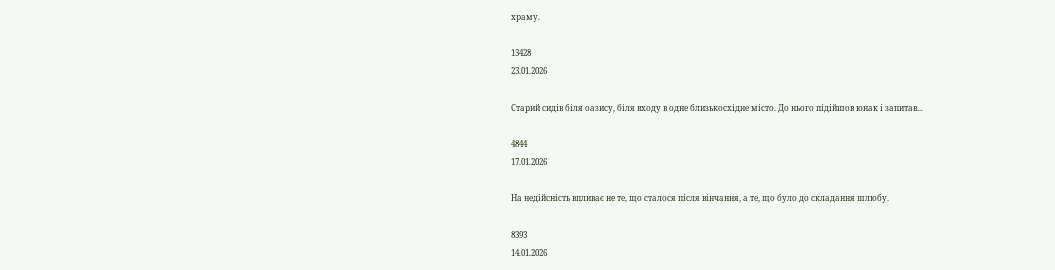храму.

13428
23.01.2026

Старий сидів біля оазису, біля входу в одне близькосхідне місто. До нього підійшов юнак і запитав...

4844
17.01.2026

На недійсність впливає не те, що сталося після вінчання, а те, що було до складання шлюбу.

8393
14.01.2026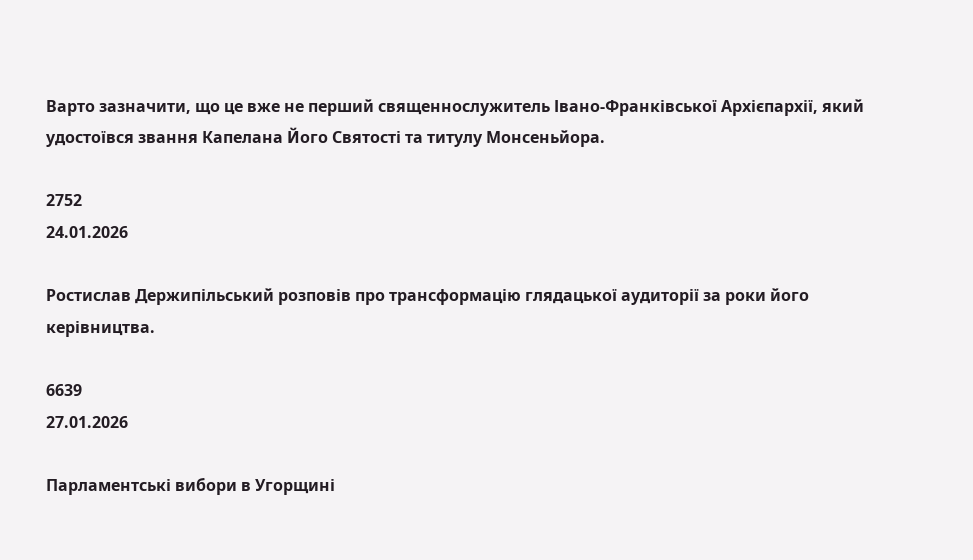Варто зазначити, що це вже не перший священнослужитель Івано-Франківської Архієпархії, який удостоївся звання Капелана Його Святості та титулу Монсеньйора.

2752
24.01.2026

Ростислав Держипільський розповів про трансформацію глядацької аудиторії за роки його керівництва.

6639
27.01.2026

Парламентські вибори в Угорщині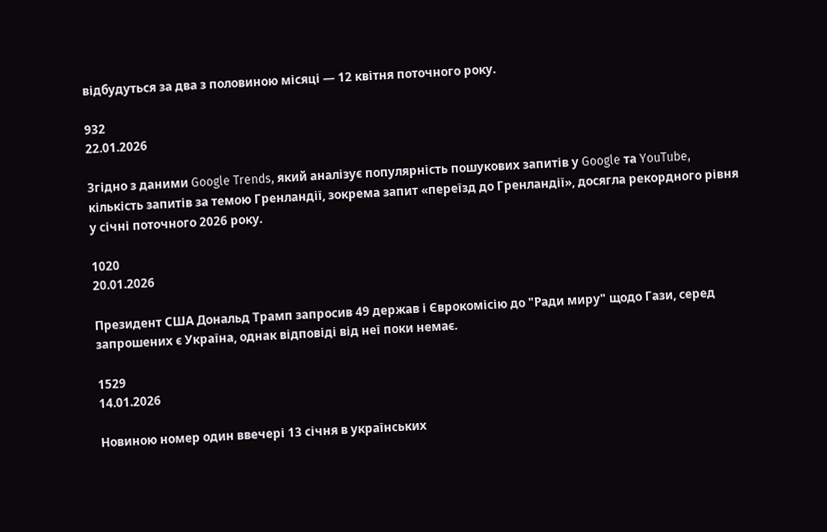відбудуться за два з половиною місяці — 12 квітня поточного року.

932
22.01.2026

Згідно з даними Google Trends, який аналізує популярність пошукових запитів у Google та YouTube, кількість запитів за темою Гренландії, зокрема запит «переїзд до Гренландії», досягла рекордного рівня у січні поточного 2026 року.

1020
20.01.2026

Президент США Дональд Трамп запросив 49 держав і Єврокомісію до "Ради миру" щодо Гази, серед запрошених є Україна, однак відповіді від неї поки немає.

1529
14.01.2026

Новиною номер один ввечері 13 січня в українських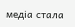медіа стала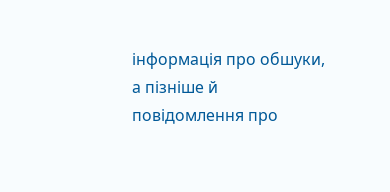інформація про обшуки, а пізніше й повідомлення про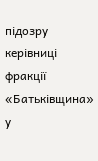підозру керівниці фракції «Батьківщина» у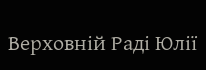Верховній Раді Юлії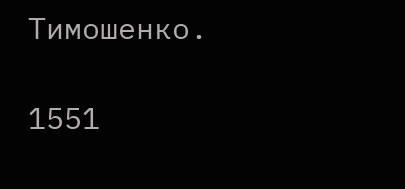Тимошенко.

1551